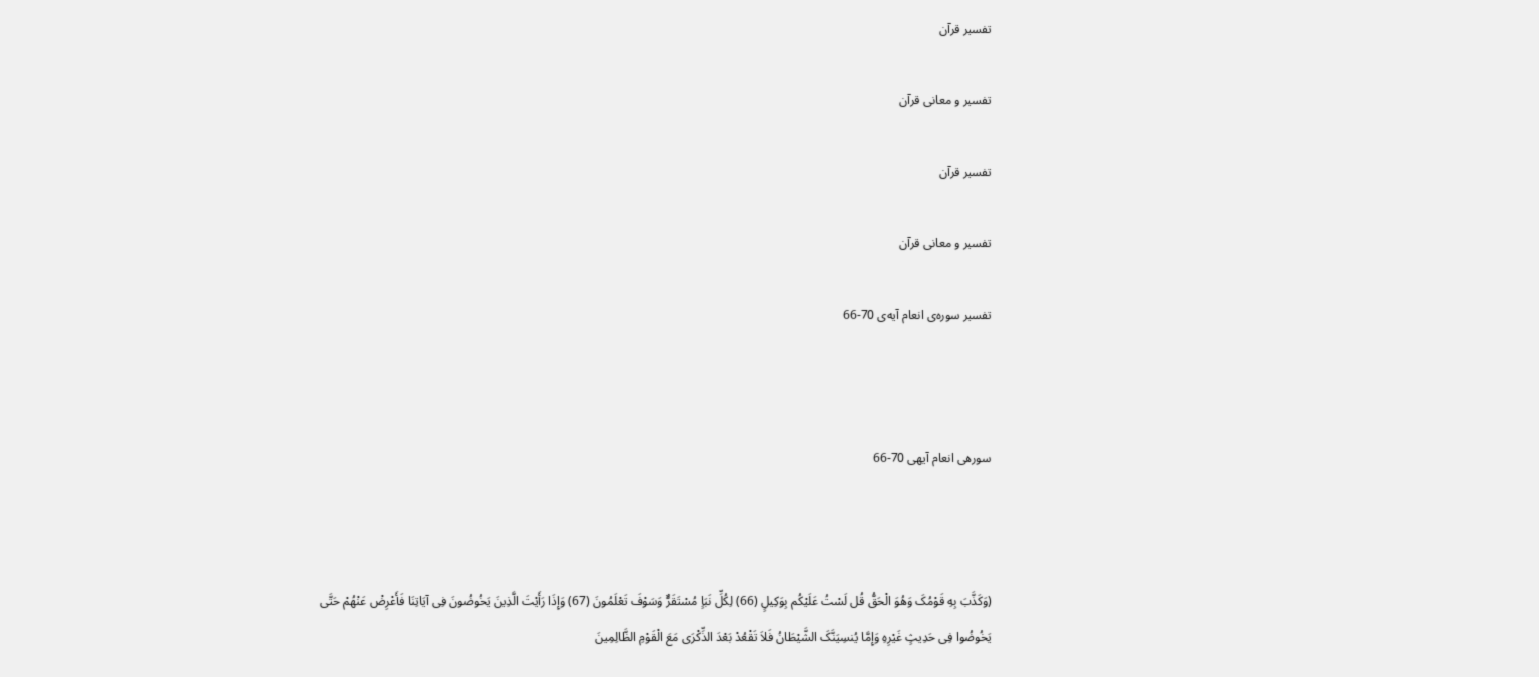تفسیر قرآن

تفسیر و معانی قرآن

تفسیر قرآن

تفسیر و معانی قرآن

تفسیر سوره‌ی انعام آیه‌ی 70-66



سورهی انعام آیهی 70-66



(وَکَذَّبَ بِهِ قَوْمُکَ وَهُوَ الْحَقُّ قُل لَسْتُ عَلَیْکُم بِوَکِیلٍ (66) لِکُلِّ نَبَاٍ مُسْتَقَرٌّ وَسَوْفَ تَعْلَمُونَ (67) وَإِذَا رَأَیْتَ الَّذِینَ یَخُوضُونَ فِی آیَاتِنَا فَأَعْرِضْ عَنْهُمْ حَتَّى یَخُوضُوا فِی حَدِیثٍ غَیْرِهِ وَإِمَّا یُنسِیَنَّکَ الشَّیْطَانُ فَلاَ تَقْعُدْ بَعْدَ الذِّکْرَى مَعَ الْقَوْمِ الظَّالِمِینَ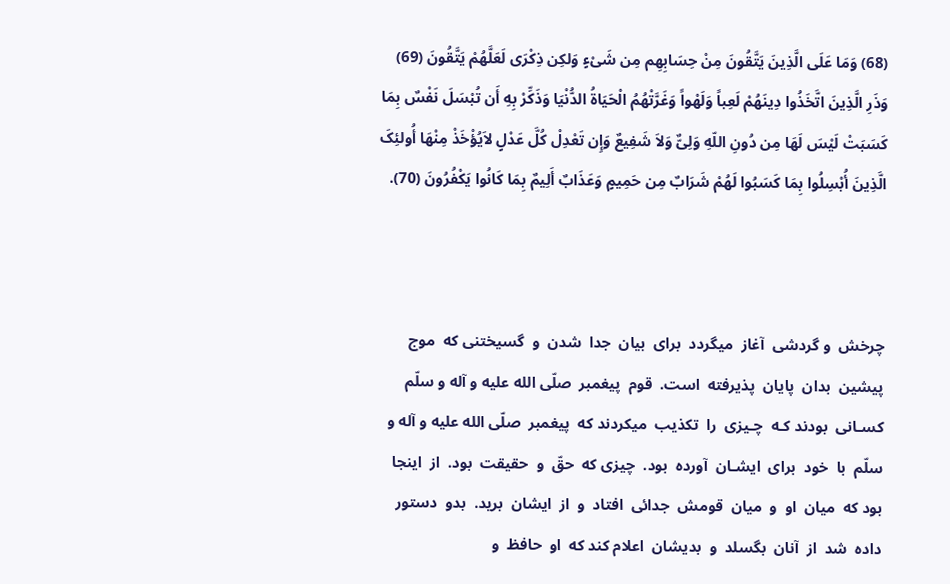(68) وَمَا عَلَى الَّذِینَ یَتَّقُونَ مِنْ حِسَابِهِم مِن شَیْءٍ وَلکِن ذِکْرَى لَعَلَّهُمْ یَتَّقُونَ (69) وَذَرِ الَّذِینَ اتَّخَذُوا دِینَهُمْ لَعِباً وَلَهْواً وَغَرَّتْهُمُ الْحَیَاةُ الدُّنْیَا وَذَکِّرْ بِهِ أَن تُبْسَلَ نَفْسٌ بِمَا کَسَبَتْ لَیْسَ لَهَا مِن دُونِ اللّهِ وَلِیٌّ وَلاَ شَفِیعٌ وَإِن تَعْدِلْ کُلَّ عَدْلٍ لاَیُؤْخَذْ مِنْهَا أُولئِکَ الَّذِینَ أُبْسِلُوا بِمَا کَسَبُوا لَهُمْ شَرَابٌ مِن حَمِیمٍ وَعَذَابٌ أَلِیمٌ بِمَا کَانُوا یَکْفُرُونَ (70).



چرخش  و گردشی  آغاز  میگردد  برای  بیان  جدا  شدن  و  گسیختنی که  موج  پیشین  بدان  پایان  پذیرفته  است.  قوم  پیغمبر  صلّی الله علیه و آله و سلّم کسـانی  بودند کـه  چـیزی  را  تکذیب  میکردند که  پیغمبر  صلّی الله علیه و آله و سلّم  با  خود  برای  ایشـان  آورده  بود.  چیزی که  حقّ  و  حقیقت  بود.  از  اینجا  بود که  میان  او  و  میان  قومش  جدائی  افتاد  و  از  ایشان  برید.  بدو  دستور  داده  شد  از  آنان  بگسلد  و  بدیشان  اعلام کند که  او  حافظ  و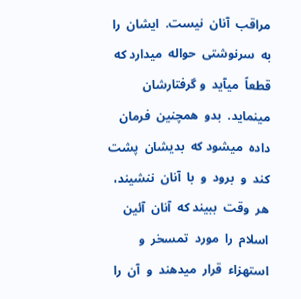مراقب  آنان  نیست.  ایشان  را  به  سرنوشتی  حواله  میدارد که  قطعاً  میآید  و گرفتارشان  مینماید.  بدو  همچنین  فرمان  داده  میشود که  بدیشان  پشت کند  و  برود  و  با  آنان  ننشیند،  هر  وقت  ببیند که  آنان  آئین  اسلام  را  مورد  تمسخر  و  استهزاء  قرار  میدهند  و  آن  را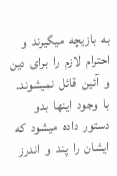به  بازیچه  میگیرند  و  احترام  لازم  را  برای  دین  و  آئین  قائل  نمیشوند.  با  وجود  اینها  بدو  دستور  داده  میشود  که  ایشان  را  پند  و  اندرز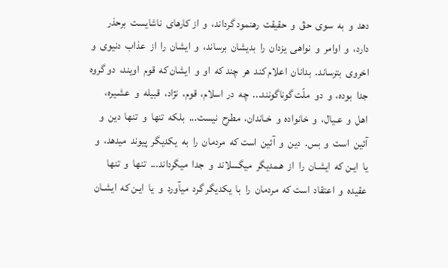دهد  و  به  سوی  حقّ  و  حقیقت  رهنمود گرداند،  و  از کارهای  ناشایست  برحذر  دارد،  و  اوامر  و  نواهی  یزدان  را  بدیشان  برساند،  و  ایشان  را  از  عذاب  دنیوی  و  اخروی  بترساند.  بدانان  اعلام کند  هر  چند که  او  و  ایشان که  قوم  اویند،  دو گروه  جدا  بوده،  و  دو  ملّت گوناگونند...  چه  در  اسلام،  قوم،  نژاد،  قبیله  و  عشـیره،  اهل  و  عـیال،  و  خانواده  و  خـاندان،  مطرح  نیست...  بلکه  تنها  و  تنها  دین  و  آئین  است  و  بس.  دین  و  آئین  است که  مردمان  را  به  یکدیگر  پیوند  میدهد،  و  یا  ایـن که  ایشـان  را  از  هـمدیگر  میگسلاند  و  جدا  میگرداند...  تنها  و  تنها  عقیده  و  اعتقاد  است که  مردمان  را  با  یکدیگر گرد  میآورد  و  یا  ایـن که  ایشـان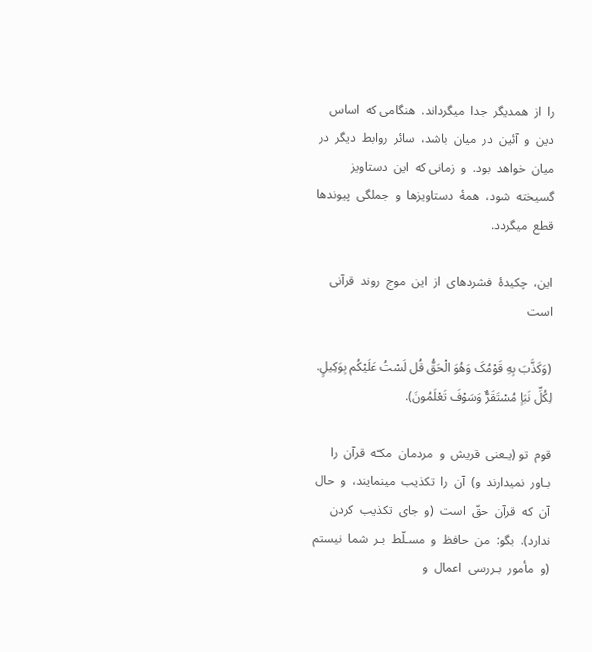را  از  همدیگر  جدا  میگرداند.  هنگامی که  اساس  دین  و  آئین  در  میان  باشد،  سائر  روابط  دیگر  در  میان  خواهد  بود.  و  زمانی که  این  دستاویز گسیخته  شود،  همۀ  دستاویزها  و  جملگی  پیوندها  قطع  میگردد.

این،  چکیدۀ  فشردهای  از  این  موج  روند  قرآنی  است

(وَکَذَّبَ بِهِ قَوْمُکَ وَهُوَ الْحَقُّ قُل لَسْتُ عَلَیْکُم بِوَکِیلٍ. لِکُلِّ نَبَاٍ مُسْتَقَرٌّ وَسَوْفَ تَعْلَمُونَ).

قوم  تو (یـعنی  قریش  و  مردمان  مکـّه  قرآن  را  بـاور  نمیدارند  و)  آن  را  تکذیب  مینمایند،  و  حال  آن  که  قرآن  حقّ  است  (و  جای  تکذیب  کردن  ندارد).  بگو:  من  حافظ  و  مسـلّط  بـر  شما  نیستم  (و  مأمور  بـررسی  اعمال  و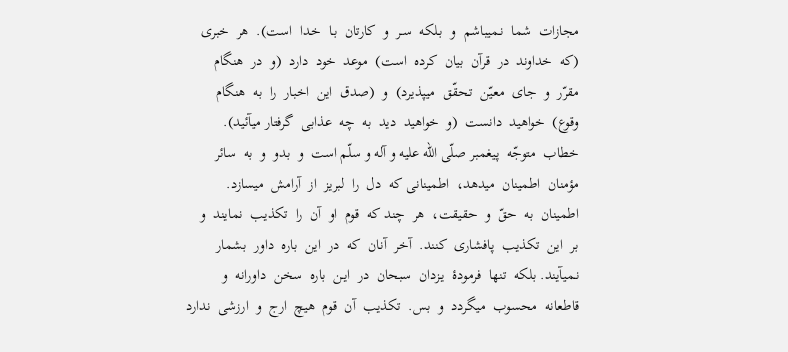مجازات  شما  نـمیباشم  و  بـلکه  سـر  و  کارتان  بـا  خـدا  است).  هر  خبری  (که  خداوند  در  قرآن  بیان  کرده  است)  موعد  خود  دارد  (و  در  هنگام  مقرّر  و  جای  معیّن  تـحقّق  میپذیرد)  و  (صدق  این  اخبار  را  به  هنگام  وقوع)  خواهید  دانست  (و  خواهید  دید  به  چه  عذابی  گرفتار میآئید).  خطاب  متوجّه  پیغمبر صلّی الله علیه و آله و سلّم است  و  بدو  و  به  سائر  مؤمنان  اطمینان  میدهد،  اطمینانی که  دل  را  لبریز  از  آرامش  میسازد.  اطمینان  به  حقّ  و  حقیقت،  هر  چند که  قوم  او  آن  را  تکذیب  نمایند  و  بر  این  تکذیب  پافشاری  کنند.  آخر  آنان  که  در  این  باره  داور  بشمار  نـمیآیند. بلکه  تنها  فرمودۀ  یـزدان  سبحان  در  ایـن  باره  سخن  داورانه  و  قاطعانه  محسوب  میگردد  و  بس.  تکذیب  آن  قوم  هیچ  ارج  و  ارزشی  ندارد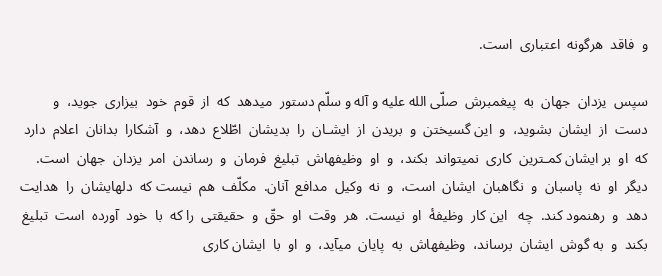و  فاقد  هرگونه  اعتباری  است‌.

سپس  یزدان  جهان  به  پیغمبرش  صلّی الله علیه و آله و سلّم دستور  میدهد  که  از  قوم  خود  بیزاری  جوید،  و  دست  از  ایشان  بشوید،  و  این گسیختن  و  بریدن  از  ایشـان  را  بدیشان  اطّلاع  دهد،  و  آشکارا  بدانان  اعلام  دارد که  او  بر ایشان کمـترین  کاری  نمیتواند  بکند،  و  او  وظیفهاش  تبلیغ  فرمان  و  رساندن  امر  یزدان  جهان  است.  دیگر  او  نه  پاسبان  و  نگاهبان  ایشان  است،  و  نه  وکیل  مدافع  آنان.  مکلّف  هم  نیست که  دلهایشان  را  هدایت  دهد  و  رهنمود کند.  چه   این کار  وظیفۀ  او  نیست.  هر  وقت  او  حقّ  و  حقیقتی  را که  با  خود  آورده  است  تبلیغ  بکند  و  به گوش  ایشان  برساند،  وظیفهاش  به  پایان  میآید،  و  او  با  ایشان کاری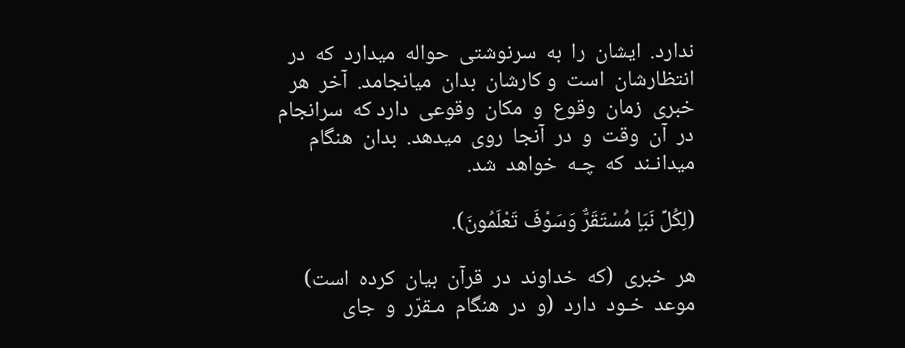ندارد.  ایشان  را  به  سرنوشتی  حواله  میدارد  که  در  انتظارشان  است  و کارشان  بدان  میانجامد.  آخر  هر  خبری  زمان  وقوع  و  مکان  وقوعی  دارد که  سرانجام  در  آن  وقت  و  در  آنجا  روی  میدهد.  بدان  هنگام  میدانـند  که  چـه  خواهد  شد.

(لِکُلِّ نَبَاٍ مُسْتَقَرٌّ وَسَوْفَ تَعْلَمُونَ).

هر  خبری  (که  خداوند  در  قرآن  بیان  کرده  است)  موعد  خـود  دارد  (و  در  هنگام  مـقرّر  و  جای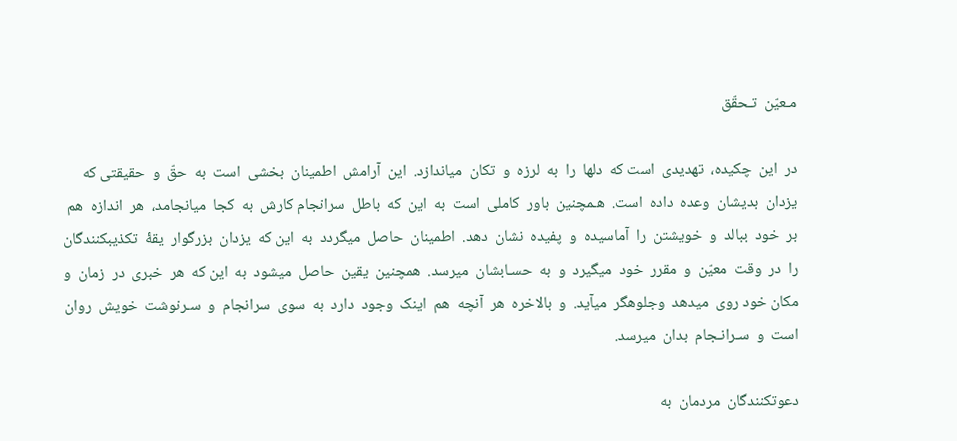مـعیّن  تـحقّق

در  این  چکیده،  تهدیدی  است که  دلها  را  به  لرزه  و  تکان  میاندازد.  این  آرامش  اطمینان  بخشی  است  به  حقّ  و  حقیقتی که  یزدان  بدیشان  وعده  داده  است.  هـمچنین  باور  کاملی  است  به  این  که  باطل  سرانجام کارش  به  کجا  میانجامد،  هر  اندازه  هم  بر  خود  ببالد  و  خویشتن  را  آماسیده  و  پفیده  نشان  دهد.  اطمینان  حاصل  میگردد  به  این که  یزدان  بزرگوار  یقۀ  تکذیبکنندگان  را  در  وقت  معیّن  و  مقرر  خود  میگیرد  و  به  حسـابشان  میرسد.  همچنین  یقین  حاصل  میشود  به  این که  هر  خبری  در  زمان  و مکان خود روی  میدهد  وجلوهگر  میآید.  و  بالاخره  هر  آنچه  هم  اینک  وجود  دارد  به  سوی  سرانجام  و  سـرنوشت  خویش  روان  است  و  سـرانـجام  بدان  میرسد.

دعوتکنندگان  مردمان  به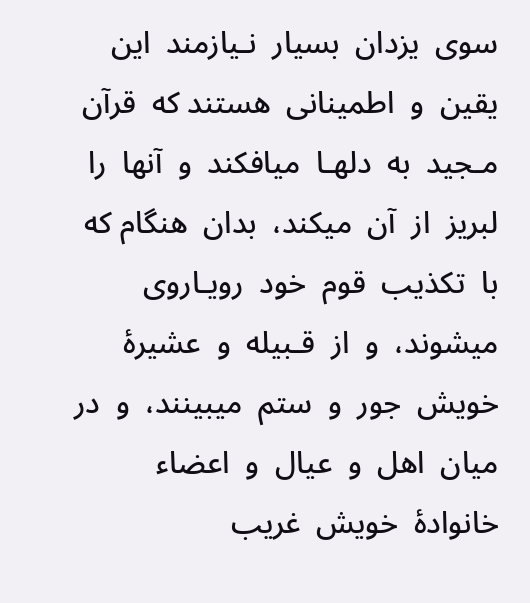سوی  یزدان  بسیار  نـیازمند  این  یقین  و  اطمینانی  هستند که  قرآن  مـجید  به  دلهـا  میافکند  و  آنها  را  لبریز  از  آن  میکند،  بدان  هنگام که  با  تکذیب  قوم  خود  رویـاروی  میشوند،  و  از  قـبیله  و  عشیرۀ  خویش  جور  و  ستم  میبینند،  و  در  میان  اهل  و  عیال  و  اعضاء  خانوادۀ  خویش  غریب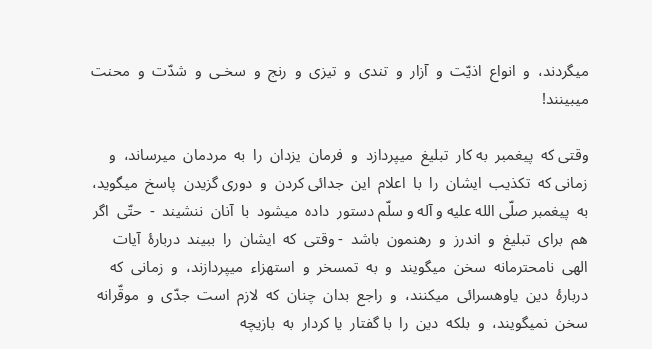میگردند،  و  انواع  اذیّت  و  آزار  و  تندی  و  تیزی  و  رنج  و  سخـی  و  شدّت  و  محنت  میبینند!

وقتی که  پیغمبر  به کار  تبلیغ  میپردازد  و  فرمان  یزدان  را  به  مردمان  میرساند،  و  زمانی که  تکذیب  ایشان  را  با  اعلام  این  جدائی کردن  و  دوری گزیدن  پاسخ  میگوید،  به  پیغمبر صلّی الله علیه و آله و سلّم دستور  داده  میشود  با  آنان  ننشیند  -  حتّی  اگر  هم  برای  تبلیغ  و  اندرز  و  رهنمون  باشد  - وقتی  که  ایشان  را  ببیند  دربارۀ  آیات  الهی  نامحترمانه  سخن  میگویند  و  به  تمسخر  و  استهزاء  میپردازند،  و  زمانی  که  دربارۀ  دین  یاوهسرائی  میکنند،  و  راجع  بدان  چنان  که  لازم  است  جدّی  و  موقّرانه  سخن  نمیگویند،  و  بلکه  دین  را  با گفتار  یا کردار  به  بازیچه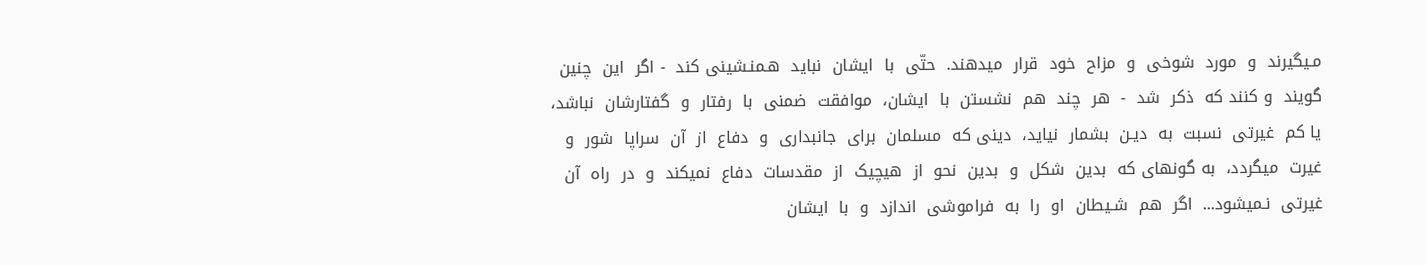مـیگیرند  و  مورد  شوخی  و  مزاح  خود  قرار  میدهند.  حتّی  با  ایشان  نباید  هـمنـشینی کند  - اگر  این  چنین گویند  و کنند که  ذکر  شد  -  هر  چند  هم  نشستن  با  ایشان،  موافقت  ضمنی  با  رفتار  و  گفتارشان  نباشد،  یا کم  غیرتی  نسبت  به  دیـن  بشمار  نیاید،  دینی که  مسلمان  برای  جانبداری  و  دفاع  از  آن  سراپا  شور  و  غیرت  میگردد،  به گونهای که  بدین  شکل  و  بدین  نحو  از  هیچیک  از  مقدسات  دفاع  نمیکند  و  در  راه  آن  غیرتی  نـمیشود...  اگر  هم  شـیطان  او  را  به  فراموشی  اندازد  و  با  ایشان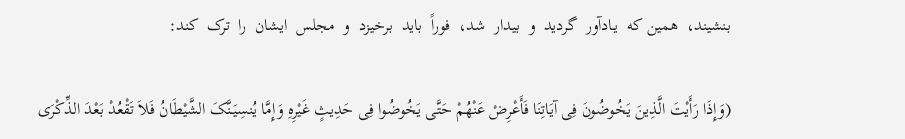بنشیند،  همین که  یـادآور  گردید  و  بیدار  شد،  فوراً  باید  برخیزد  و  مجلس  ایشان  را  ترک  کند:

(وَإِذَا رَأَیْتَ الَّذِینَ یَخُوضُونَ فِی آیَاتِنَا فَأَعْرِضْ عَنْهُمْ حَتَّى یَخُوضُوا فِی حَدِیثٍ غَیْرِهِ وَإِمَّا یُنسِیَنَّکَ الشَّیْطَانُ فَلاَ تَقْعُدْ بَعْدَ الذِّکْرَى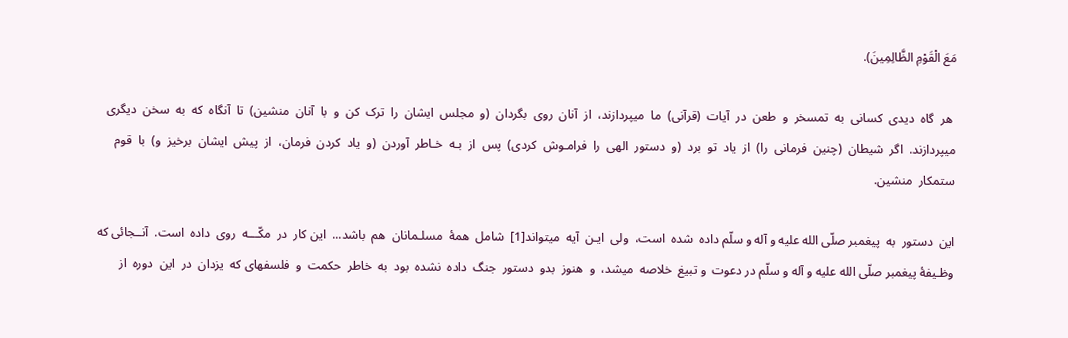مَعَ الْقَوْمِ الظَّالِمِینَ).

 هر  گاه  دیدی  کسانی  به  تمسخر  و  طعن  در  آیات  (قرآنی)  ما  میپردازند،  از  آنان  روی  بگردان  (و  مجلس  ایشان  را  ترک  کن  و  با  آنان  منشین)  تا  آنگاه  که  به  سخن  دیگری  میپردازند.  اگر  شیطان  (چنین  فرمانی  را)  از  یاد  تو  برد  (و  دستور  الهی  را  فرامـوش  کردی)  پس  از  بـه  خـاطر  آوردن  (و  یاد  کردن  فرمان،  از  پیش  ایشان  برخیز  و)  با  قوم  ستمکار  منشین‌.

این  دستور  به  پیغمبر صلّی الله علیه و آله و سلّم داده  شده  است،  ولی  ایـن  آیه  میتواند[1]  شامل  همۀ  مسلـمانان  هم  باشد...  این کار  در  مکّـــه  روی  داده  است.  آنــجائی که  وظـیفۀ پیغمبر صلّی الله علیه و آله و سلّم در دعوت  و تبیغ  خلاصه  میشد،  و  هنوز  بدو  دستور  جنگ  داده  نشده  بود  به  خاطر  حکمت  و  فلسفهای که  یزدان  در  این  دوره  از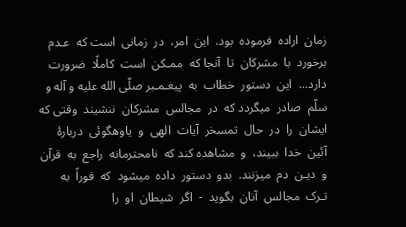زمان  اراده  فرموده  بود.  این  امر،  در  زمانی  است که  عـدم  برخورد  با  مشرکان  تا  آنجا که  ممـکن  است  کاملًا  ضرورت  دارد...  این  دستور  خطاب  به  پیغـمـبر صلّی الله علیه و آله و سلّم  صادر  میگردد که  در  مجالس  مشرکان  ننشیند  وقتی که  ایشان  را  در  حال  تمسخر  آیات  الهی  و  یاوهگوئی  دربارۀ  آئین  خدا  ببیند،  و  مشاهده کند که  نامحترمانه  راجع  به  قرآن  و  دیـن  دم  میزنند.  بدو  دستور  داده  میشود  که  فوراً  به  تـرک  مجالس  آنان  بگوید  -  اگر  شیطان  او  را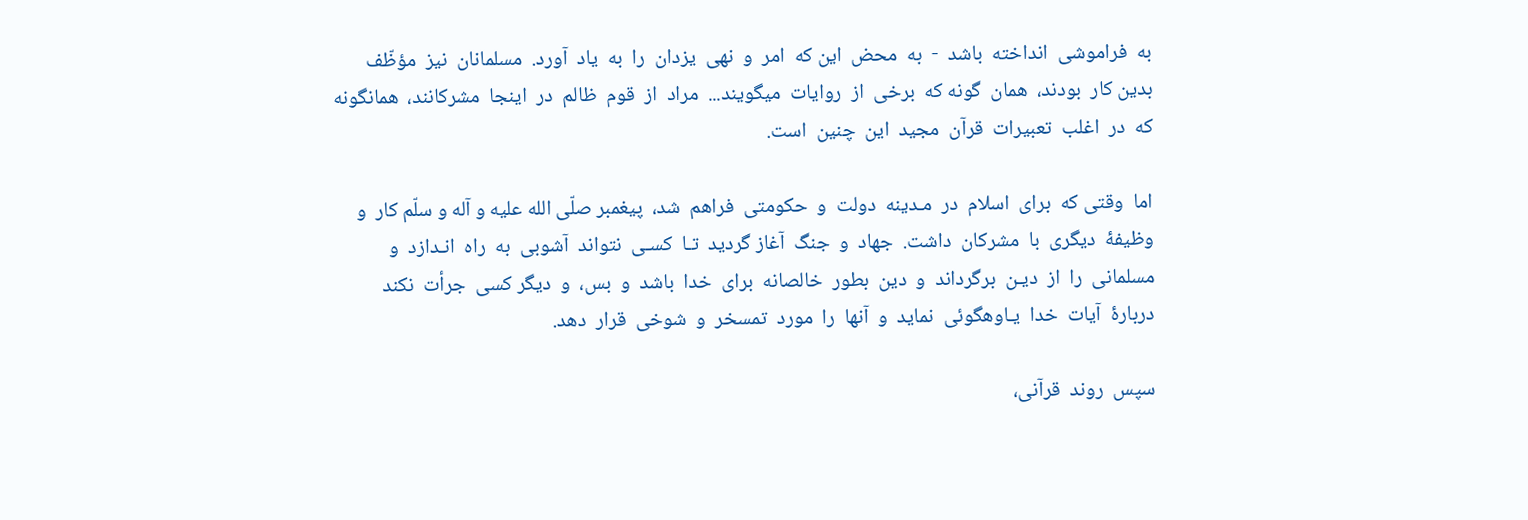به  فراموشی  انداخته  باشد  -  به  محض  این که  امر  و  نهی  یزدان  را  به  یاد  آورد.  مسلمانان  نیز  مؤظّف  بدین کار  بودند،  همان  گونه که  برخی  از  روایات  میگویند...  مراد  از  قوم  ظالم  در  اینجا  مشرکانند،  همانگونه  که  در  اغلب  تعبیرات  قرآن  مجید  این  چنین  است‌.

اما  وقتی که  برای  اسلام  در  مـدینه  دولت  و  حکومتی  فراهم  شد،  پیغمبر صلّی الله علیه و آله و سلّم کار  و  وظیفۀ  دیگری  با  مشرکان  داشت.  جهاد  و  جنگ  آغاز گردید  تـا  کسـی  نتواند  آشوبی  به  راه  انـدازد  و  مسلمانی  را  از  دیـن  برگرداند  و  دین  بطور  خالصانه  برای  خدا  باشد  و  بس،  و  دیگر کسی  جرأت  نکند  دربارۀ  آیات  خدا  یـاوهگوئی  نماید  و  آنها  را  مورد  تمسخر  و  شوخی  قرار  دهد.

سپس  روند  قرآنی،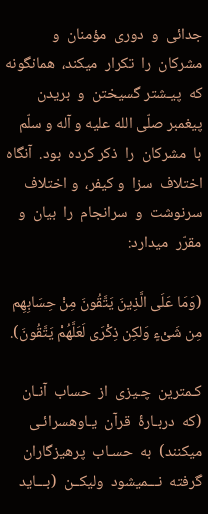جدائی  و  دوری  مؤمنان  و  مشرکان  را  تکرار  میکند،  همانگونه که  پیـشتر گسیختن  و  بریدن  پیغمبر صلّی الله علیه و آله و سلّم  با  مشرکان  را  ذکر کرده  بود.  آنگاه  اختلاف  سزا  و کیفر،  و اختلاف  سرنوشت  و  سرانجام  را  بیان  و  مقرّر  میدارد:

(وَمَا عَلَى الَّذِینَ یَتَّقُونَ مِنْ حِسَابِهِم مِن شَیْءٍ وَلکِن ذِکْرَى لَعَلَّهُمْ یَتَّقُونَ).

کـمترین  چـیزی  از  حساب  آنـان  (که  دربـارۀ  قرآن  یـاوهسرائـی  میکنند)  به  حسـاب  پرهیزگاران  گرفته  نـــمیشود  ولیکــن  (بـــاید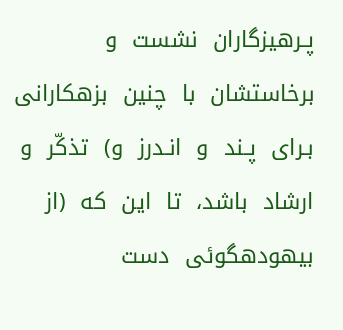پـرهیزگاران  نشست  و  برخاستشان  با  چنین  بزهکارانی  بـرای  پـند  و  انـدرز  و)  تذکّر  و  ارشاد  باشد،  تا  این  که  (از  بیهودهگوئی  دست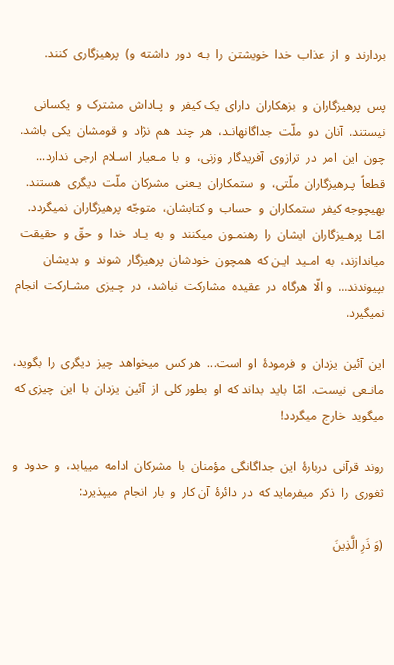بردارند  و  از  عذاب  خدا  خویشتن  را  بـه  دور  داشته  و)  پرهیزگاری  کنند.

پس  پرهیزگاران  و  بزهکاران  دارای  یک کیفر  و  پـاداش  مشترک  و  یکسانی  نیستند.  آنان  دو  ملّت  جداگانهانـد،  هر  چند  هم  نژاد  و  قومشان  یکی  باشد.  چون  این  امر  در  ترازوی  آفریدگار  وزنی،  و  با  مـعیار  اسـلام  ارجی  ندارد...  قطعاً  پـرهیزگاران  ملّتی،  و  ستمکاران  یـعنی  مشرکان  ملّت  دیگری  هستند.  بهیچوجه کیفر  ستمکاران  و  حساب  و کتابشان،  متوجّه  پرهیزگاران  نمیگردد.  امّـا  پرهـیزگاران  ایشان  را  رهنمـون  میکنند  و  به  یـاد  خدا  و  حقّ  و  حقیقت  میاندازند،  به  امـید  ایـن که  همچون  خودشان  پرهیزگار  شوند  و  بدیشان  بپیوندند...  و الّا  هرگاه  در  عقیده  مشارکت  نباشد،  در  چـیزی  مشـارکت  انجام  نمیگیرد.

این  آئین  یزدان  و  فرمودۀ  او  است...  هر کس  میخواهد  چیز  دیگری  را  بگوید،  مانـعی  نیست.  امّا  باید  بداند که  او  بطور کلی  از  آئین  یزدان  با  این  چیزی که  میگوید  خارج  میگردد!

روند  قرآنی  دربارۀ  این  جداگانگی  مؤمنان  با  مشرکان  ادامه  مییابد،  و  حدود  و  ثغوری  را  ذکر  میفرماید که  در  دائرۀ  آن کار  و  بار  انجام  میپذیرد:

(وَ ذَرِ الَّذِینَ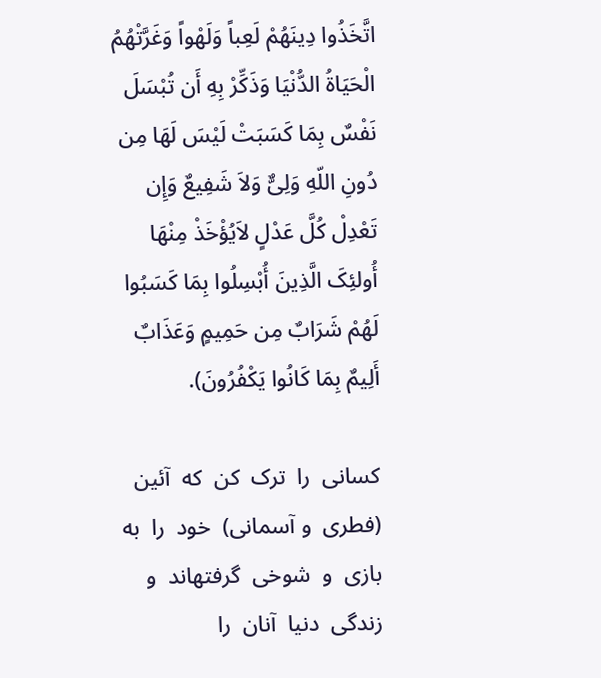اتَّخَذُوا دِینَهُمْ لَعِباً وَلَهْواً وَغَرَّتْهُمُ الْحَیَاةُ الدُّنْیَا وَذَکِّرْ بِهِ أَن تُبْسَلَ نَفْسٌ بِمَا کَسَبَتْ لَیْسَ لَهَا مِن دُونِ اللّهِ وَلِیٌّ وَلاَ شَفِیعٌ وَإِن تَعْدِلْ کُلَّ عَدْلٍ لاَیُؤْخَذْ مِنْهَا أُولئِکَ الَّذِینَ أُبْسِلُوا بِمَا کَسَبُوا لَهُمْ شَرَابٌ مِن حَمِیمٍ وَعَذَابٌ أَلِیمٌ بِمَا کَانُوا یَکْفُرُونَ).

کسانی  را  ترک  کن  که  آئین  (فطری  و آسمانی)  خود  را  به  بازی  و  شوخی  گرفتهاند  و  زندگی  دنیا  آنان  را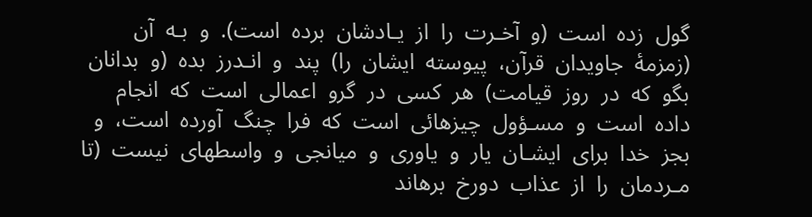گول  زده  است  (و  آخـرت  را  از  یـادشان  برده  است).  و  بـه  آن  (زمزمۀ  جاویدان  قرآن،  پیوسته  ایشان  را)  پند  و  انـدرز  بده  (و  بدانان  بگو  که  در  روز  قیامت)  هر  کسی  در  گرو  اعمالی  است  که  انجام  داده  است  و  مسـؤول  چیزهائی  است  که  فرا  چنگ  آورده  است،  و  بجز  خدا  برای  ایشـان  یار  و  یاوری  و  میانجی  و  واسطهای  نیست  (تا  مـردمان  را  از  عذاب  دورخ  برهاند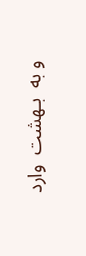و به  بـهشت  وارد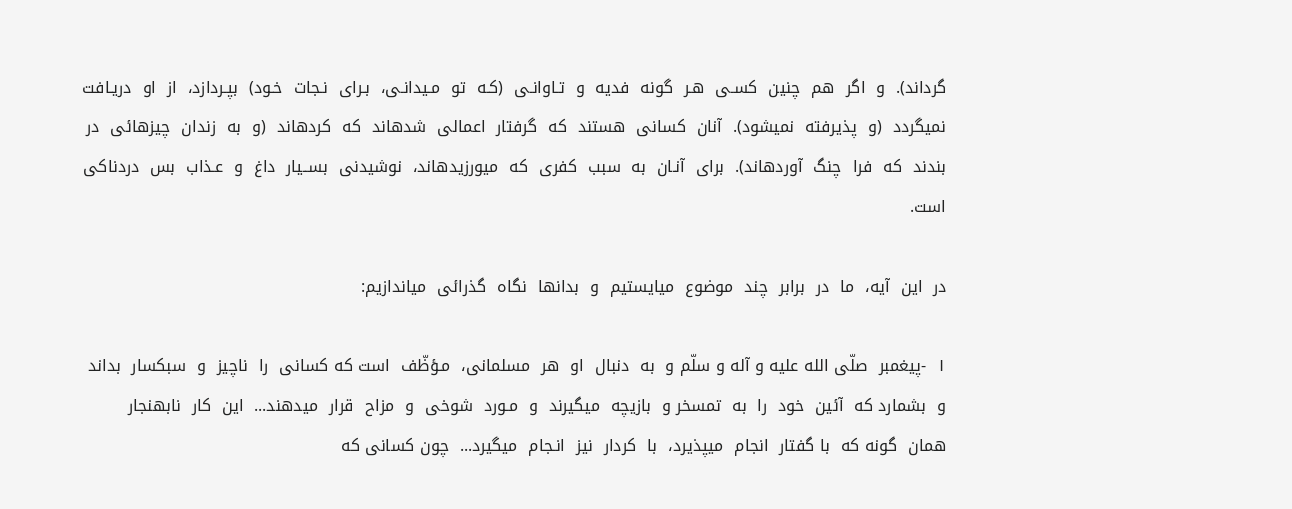گرداند).  و  اگر  هم  چنین  کسـی  هـر  گونه  فدیه  و  تـاوانـی  (کـه  تو  مـیدانـی،  بـرای  نـجات  خـود)  بپـردازد،  از  او  دریـافت  نمیگردد  (و  پذیرفته  نمیشود).  آنان  کسانی  هستند  که  گرفتار  اعمالی  شدهاند  که  کردهاند  (و  به  زندان  چیزهائی  در  بندند  که  فرا  چنگ  آوردهاند).  برای  آنـان  به  سبب  کفری  که  میورزیدهاند،  نوشیدنی  بســیار  داغ  و  عـذاب  بس  دردناکی  است‌.

در  این  آیه،  ما  در  برابر  چند  موضوع  میایستیم  و  بدانها  نگاه  گذرائی  میاندازیم‌:

١  -پیغمبر  صلّی الله علیه و آله و سلّم و  به  دنبال  او  هر  مسلمانی،  مـؤظّف  است که کسانی  را  ناچیز  و  سبکسار  بداند  و  بشمارد که  آئین  خود  را  به  تمسخر و  بازیچه  میگیرند  و  مـورد  شوخی  و  مزاح  قرار  میدهند...  این  کار  نابهنجار  همان  گونه که  با گفتار  انجام  میپذیرد،  با  کردار  نیز  انـجام  میگیرد...  چون کسانی که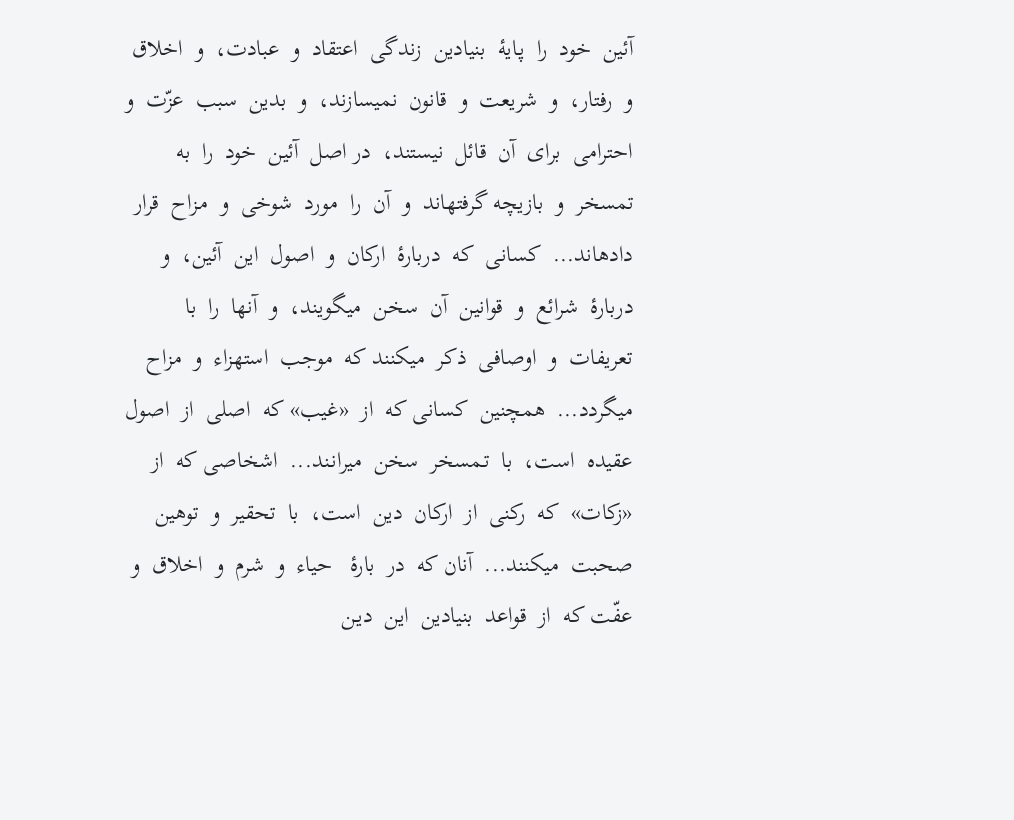آئین  خود  را  پـایۀ  بنیادین  زندگی  اعتقاد  و  عبادت،  و  اخلاق  و  رفتار،  و  شریعت  و  قانون  نمیسازند،  و  بدین  سبب  عزّت  و  احترامی  برای  آن  قائل  نیستند،  در اصل  آئین  خود  را  به  تمسخر  و  بازیچه گرفتهاند  و  آن  را  مورد  شوخی  و  مـزاح  قرار  دادهاند...  کسانی  که  دربارۀ  ارکان  و  اصول  این  آئین،  و  دربارۀ  شرائع  و  قوانین  آن  سخن  میگویند،  و  آنها  را  با  تعریفات  و  اوصافی  ذکر  میکنند که  موجب  استهزاء  و  مزاح  میگردد...  همچنین  کسانی که  از  «غیب» که  اصلی  از  اصول  عقیده  است،  با  تـمسخر  سخن  میرانـند...  اشخاصی که  از  «زکات»  که  رکنی  از  ارکان  دین  است،  با  تحقیر  و  توهین  صحبت  میکنند...  آنان که  در  بارۀ   حیاء  و  شرم  و  اخلاق  و  عفّت که  از  قواعد  بنیادین  این  دیـن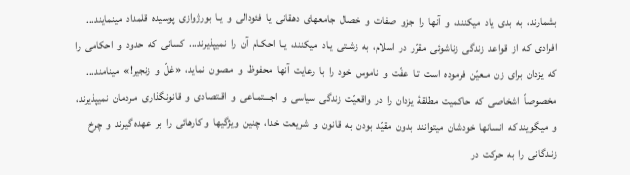بشمارند،  به  بدی  یاد  میکنند،  و  آنها  را  جزو  صفات  و  خصال  جامعهای  دهقانی  یا  فئودالی  و  یـا  بورژوازی  پوسیده  قلمداد  مینمایند...  افرادی  که  از  قواعد  زندگی  زناشوئی  مقرّر  در  اسلام،  به  زشـتی  یـاد  میکنند،  یـا  احکـام  آن  را  نمیپذیرند...  کسانی  که  حدود  و  احکامی  را که  یزدان  برای  زن  مـعیّن  فرموده  است  تـا  عفّت  و  ناموس  خود  را  با  رعایت  آنها  محفوظ  و  مـصون  نماید،  «غلّ  و  زنجیر!»  مینامند...  مخصوصاً  اشخاصی  که  حاکمیت  مطلقۀ  یزدان  را  در  واقعیّت  زندگی  سیاسی  و  اجـــتمـاعی  و  اقـتصادی  و  قانونگذاری  مـردمان  نمیپذیرند،  و  میگویند که  انسانها  خودشان  میتوانند  بدون  مقیّد  بودن  به  قانون  و  شریعت  خدا،  چنین  ویژگیها  و کارهائی  را  بر  عهده گیرند  و  چرخ  زنـدگانی  را  به  حرکت  در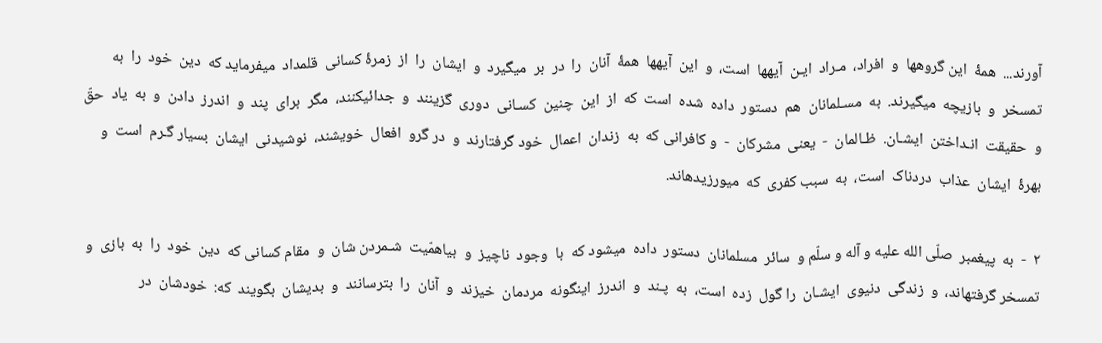آورند...  همۀ  این گروهها  و  افراد،  مـراد  ایـن  آیهها  است،  و  این  آیهها  همۀ  آنان  را  در  بر  میگیرد  و  ایشان  را  از  زمرۀ کسانی  قلمداد  میفرماید که  دین  خود  را  به  تمسخر  و  بازیچه  میگیرند.  به  مسـلمانان  هم  دستور  داده  شده  است  که  از  این  چنین  کسـانی  دوری  گزینند  و  جدائیکنند،  مگر  برای  پند  و  اندرز  دادن  و  به  یاد  حقّ  و  حقیقت  انـداختن  ایشـان.  ظـالمان  -  یعنی  مشرکان  -  و کافرانی که  به  زندان  اعمال  خود گرفتارند  و  در گرو  افعال  خویشند،  نوشیدنی  ایشان  بسیار گـرم  است  و  بهرۀ  ایشان  عذاب  دردناک  است،  به  سبب کفری  که  میورزیدهاند.

٢  -  به  پیغمبر  صلّی الله علیه و آله و سلّم و  سائر  مسلمانان  دستور  داده  میشود که  با  وجود  ناچیز  و  بیاهمّیت  شـمردن شان  و  مقام کسانی که  دین  خود  را  به  بازی  و  تمسخر گرفتهاند،  و  زندگی  دنیوی  ایشـان  را گول  زده  است،  به  پـند  و  اندرز  اینگونه  مردمان  خیزند  و  آنان  را  بترسانند  و  بدیشان  بگویند  که:  خودشان  در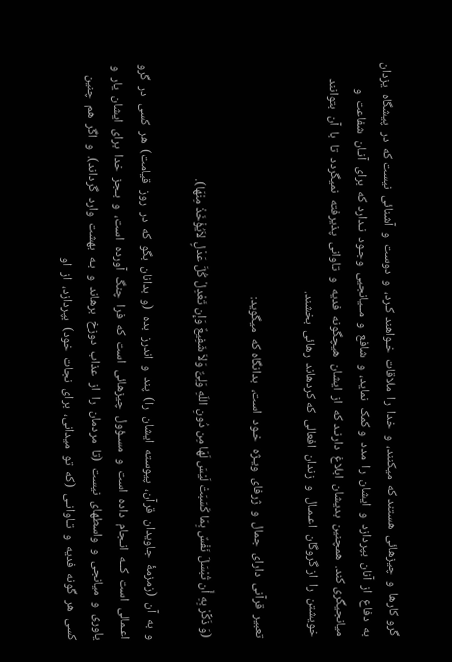گرو کارها  و  چیزهائی  هستند که  میکنند،  و  خدا  را  ملاقات  خـواهند کـرد،  و  دوست  و  آشنائی  نیست که  در  پیشگاه  یزدان  به  دفاع  از  آنان  بپردازد  و  ایشان  را  مدد  و کمک  نماید،  و  شافع  و  مــیانجیی  وجـود  نـدارد که  برای  آنـان  شفاعت  و  میانجیگری کند.  همچنین  بدیشان  ابلاغ  دارنـد که  از  ایشان  هیچگونه  فدیه  و  تاوانی  پذیرفته  نمیگردد  تا  با  آن  بتوانند  خویشتن  را  از گروگان  اعـمـال  و  زندان  افعالی  که کردهاند  رهائی  بخشند.

تعبیر  قرآنی  دارای  جمال  و  ژرفای  ویـژه  خـود  است،  بدانگاه که  میگوید:

(وَ ذَکِّرْ بِهِ أَن تُبْسَلَ نَفْسٌ بِمَا کَسَبَتْ لَیْسَ لَهَا مِن دُونِ اللّهِ وَلِیٌّ وَلاَ شَفِیعٌ وَإِن تَعْدِلْ کُلَّ عَدْلٍ لاَیُؤْخَذْ مِنْهَا).

و  به  آن  (زمزمۀ  جاویدان  قرآن،  پیوسته  ایشان  را)  پند  و  اندرز  بده  (و  بدانان  بگو  که  در  روز  قیامت)  هر  کسی  در  گرو  اعـمالی  است  کــه  انـجام  داده  است  و  مسـؤول  چیزهائی  است  که  فرا  چنگ  آورده  است،  و  بـجز  خدا  برای  ایشان  یار  و  یاوری  و  میانجی  و  واسطهای  نیست  (تا  مردمان  را  از  عذاب  دوزخ  برهاند  و  بـه  بهشت  وارد  گرداند).  و  اگر  هم  چنین  کسی  هر  گونه  فدیه  و  تـاوانـی  (که  تو  میدانی،  برای  نجات  خود)  بپردازد،  از  او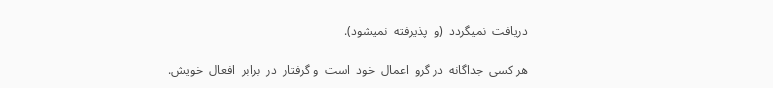دریافت  نمیگردد  (و  پذیرفته  نمیشود).

هر کسی  جداگانه  در گرو  اعمال  خود  است  و گرفتار  در  برابر  افعال  خویش.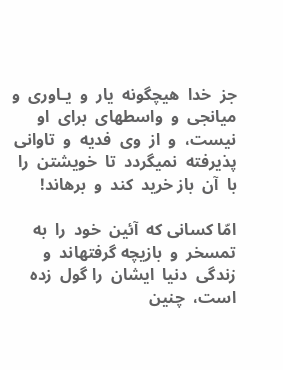جز  خدا  هیچگونه  یار  و  یـاوری  و  میانجی  و  واسطهای  برای  او  نیست،  و  از  وی  فدیه  و  تاوانی  پذیرفته  نمیگردد  تا  خویشتن  را  با  آن  باز خرید  کند  و  برهاند!

امّا کسانی که  آئین  خود  را  به  تمسخر  و  بازیچه گرفتهاند  و  زندگی  دنیا  ایشان  را گول  زده  است،  چنین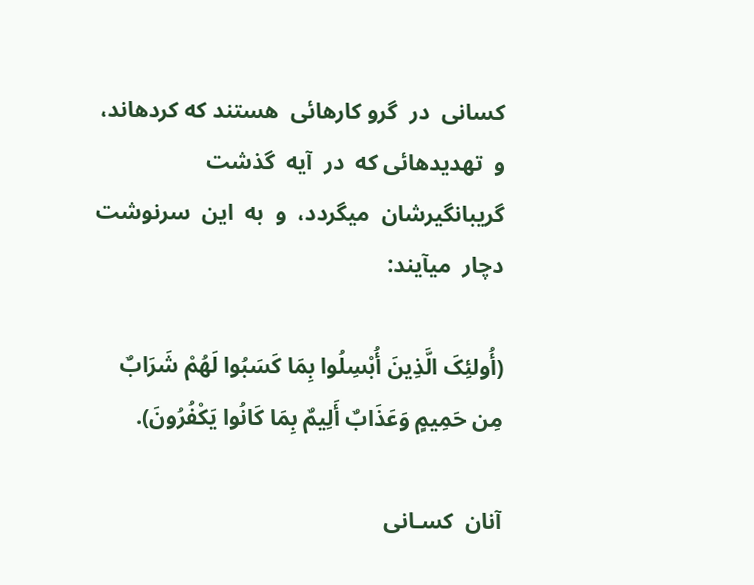کسانی  در  گرو کارهائی  هستند که کردهاند،  و  تهدیدهائی که  در  آیه  گذشت گریبانگیرشان  میگردد،  و  به  این  سرنوشت  دچار  میآیند:

(أُولئِکَ الَّذِینَ أُبْسِلُوا بِمَا کَسَبُوا لَهُمْ شَرَابٌ مِن حَمِیمٍ وَعَذَابٌ أَلِیمٌ بِمَا کَانُوا یَکْفُرُونَ).

آنان  کسـانی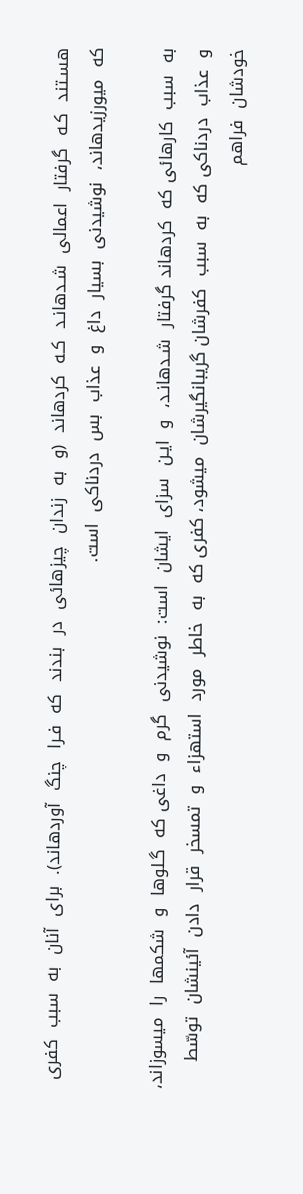هسـتند  کـه  گرفتار  اعمالی  شـدهانـد  کـه  کردهاند  (و  به  زندان  چیزهائی  در  بندند  که  فـرا  چنگ  آوردهاند).  برای  آنان  به  سبب  کفری  که  میورزیدهاند،  نوشیدنی  بسیار  داغ  و  عذاب  بس  دردناکی  است.

به  سبب  کارهائی که  کردهاند گرفتار  شـدهانـد،  و  ایـن  سزای  ایشان  است:  نوشیدنی  گرم  و  داغی که  گـلوها  و  شکمها  را  میسوزاند،  و  عذاب  دردناکی که  به  سبب  کفرشان گریبانگیرشان  میشود، کفری که  به  خاطر  مورد  استهزاء  و  تمسخر  قرار  دادن  آئینشان  توسّط  خودشان  فراهم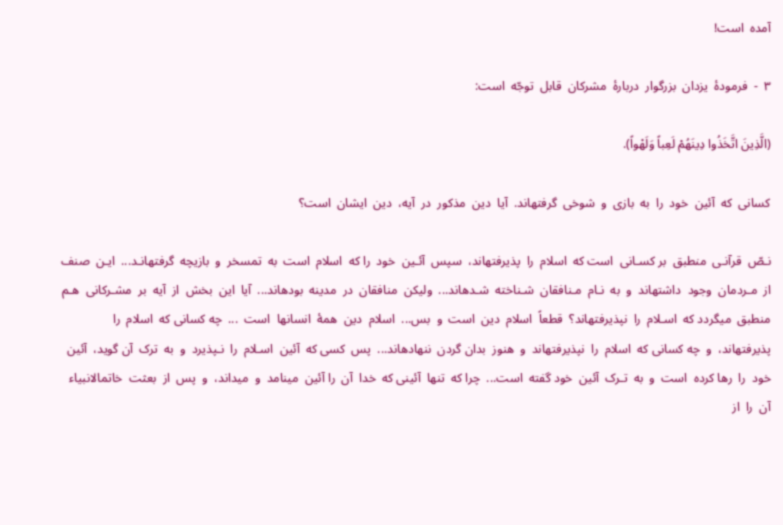آمده  است!

٣  -  فرمودۀ  یزدان  بزرگوار  دربارۀ  مشرکان  قابل  توجّه  است:

(الَّذِینَ اتَّخَذُوا دِینَهُمْ لَعِباً وَلَهْواً).

کسانی  که  آئین  خود  را  به  بازی  و  شوخی  گرفتهاند.  آیا  دین  مذکور  در  آیه،  دین  ایشان  است؟

نـصّ  قرآنـی  منطبق  بر کسـانی  است که  اسلام  را  پذیرفتهاند،  سپس  آئـین  خود  را که  اسلام  است  به  تمسخر  و  بازیچه  گرفتهانـد...  ایـن  صنف  از  مـردمان  وجود  داشتهاند  و  به  نـام  مـنافقان  شـناخته  شـدهاند...  ولیکن  منافقان  در  مدینه  بودهاند...  آیا  این  بخش  از  آیه  بر  مشـرکانی  هـم  منطبق  میگردد که  اسـلام  را  نپذیرفتهاند؟  قطعاً  اسلام  دین  است  و  بس...  اسلام  دین  همۀ  انسانها  است  ...  چه کسانی که  اسلام  را  پذیرفتهاند،  و  چه کسانی که  اسلام  را  نپذیرفتهاند  و  هنوز  بدان گردن  ننهادهاند...  پس  کسی که  آئین  اسـلام  را  نـپذیرد  و  به  ترک  آن گوید،  آئین  خود  را  رها کرده  است  و  به  تـرک  آئین  خود گفته  است...  چرا که  تنها  آئینی که  خدا  آن  را آئین  مینامد  و  میداند،  و  پس  از  بعثت  خاتمالانبیاء  آن  را  از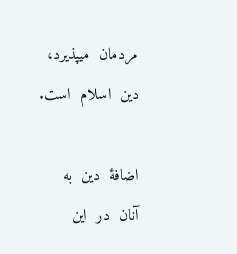مردمان  میپذیرد،  دین  اسلام  است‌.

اضافۀ  دین  به  آنان  در  این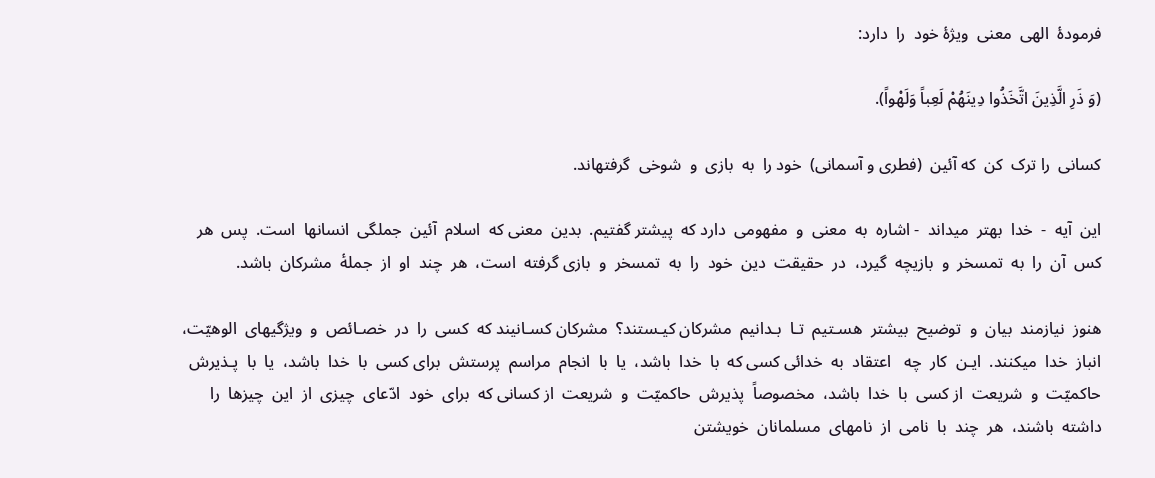فرمودۀ  الهی  معنی  ویژۀ خود  را  دارد:

(وَ ذَرِ الَّذِینَ اتَّخَذُوا دِینَهُمْ لَعِباً وَلَهْواً).

کسانی  را ترک  کن  که آئین  (فطری و آسمانی)  خود را  به  بازی  و  شوخی  گرفتهاند.

این  آیه  -  خدا  بهتر  میداند  - اشاره  به  معنی  و  مفهومی  دارد که  پیشتر گفتیم.  بدین  معنی که  اسلام  آئین  جملگی  انسانها  است.  پس  هر کس  آن  را  به  تمسخر  و  بازیچه  گیرد،  در  حقیقت  دین  خود  را  به  تمسخر  و  بازی گرفته  است،  هر  چند  او  از  جملۀ  مشرکان  باشد.

هنوز  نیازمند  بیان  و  توضیح  بیشتر  هسـتیم  تـا  بـدانیم  مشرکان کیـستند؟  مشرکان کسـانیند که  کسی  را  در  خصـائص  و  ویژگیهای  الوهیّت،  انباز  خدا  میکنند.  ایـن  کار  چه   اعتقاد  به  خدائی کسی که  با  خدا  باشد،  یا  با  انجام  مراسم  پرستش  برای کسی  با  خدا  باشد،  یا  با  پـذیرش  حاکمیّت  و  شریعت  از کسی  با  خدا  باشد،  مخصوصاً  پذیرش  حاکمیّت  و  شریعت  از کسانی که  برای  خود  ادّعای  چیزی  از  این  چیزها  را  داشته  باشند،  هر  چند  با  نامی  از  نامهای  مسلمانان  خویشتن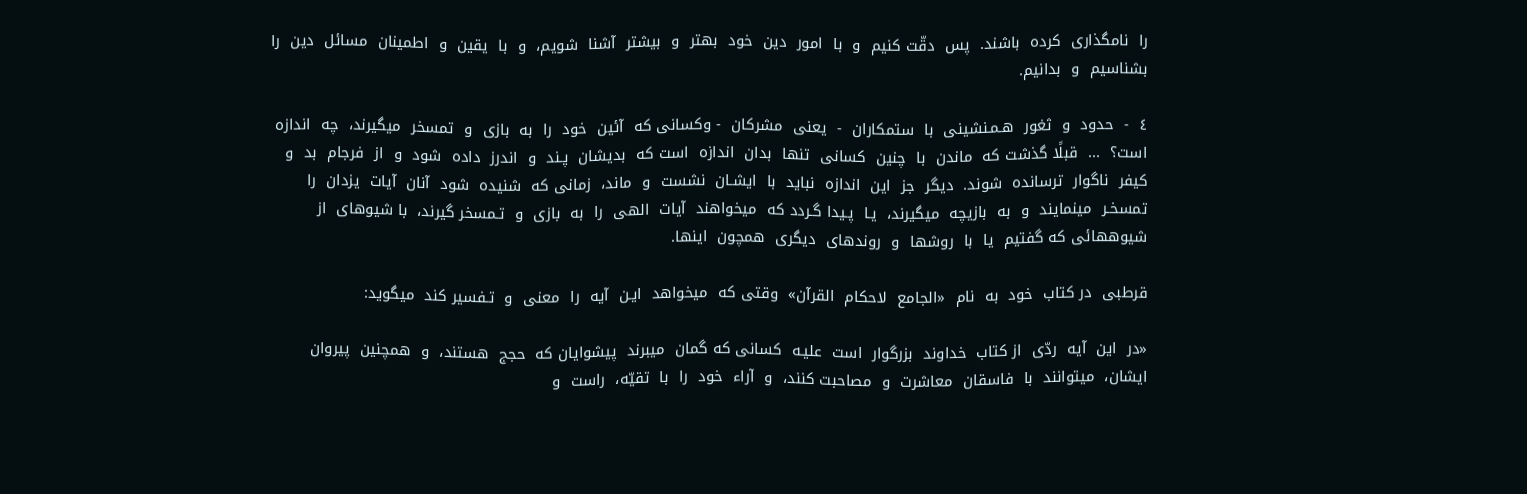را  نامگذاری  کرده  باشند.  پس  دقّت کنیم  و  با  امور  دین  خود  بهتر  و  بیشتر  آشنا  شویم،  و  با  یقین  و  اطمینان  مسائل  دین  را  بشناسیم  و  بدانیم.

٤  -  حدود  و  ثغور  هـمـنشینی  با  ستمکاران  -  یعنی  مشرکان  - وکسانی که  آئین  خود  را  به  بازی  و  تمسخر  میگیرند،  چه  اندازه  است؟  ...  قبلًا گذشت که  ماندن  با  چنین  کسانی  تنها  بدان  اندازه  است که  بدیشان  پـند  و  اندرز  داده  شود  و  از  فرجام  بد  و کیفر  ناگوار  ترسانده  شوند.  دیگر  جز  این  اندازه  نباید  با  ایشـان  نشست  و  ماند،  زمانی که  شنیده  شود  آنان  آیات  یزدان  را  تمسخـر  مینمایند  و  به  بازیچه  میگیرند،  یـا  پـیدا گـردد که  میخواهند  آیات  الهی  را  به  بازی  و  تـمسخر گیرند،  با شیوهای  از  شیوههائی که گفتیم  یا  با  روشها  و  روندهای  دیگری  همچون  اینها.

قرطبی  در کتاب  خود  به  نام  «الجامع  لاحکام  القرآن»  وقتی که  میخواهد  ایـن  آیه  را  معنی  و  تـفسیر کند  میگوید:

«در  این  آیه  ردّی  از کتاب  خداوند  بزرگوار  است  علیـه  کسانی که گمان  میبرند  پیشوایان که  حجج  هستند،  و  همچنین  پیروان  ایشان،  میتوانند  با  فاسقان  معاشرت  و  مصاحبت کنند،  و  آراء  خود  را  با  تقیّه،  راست  و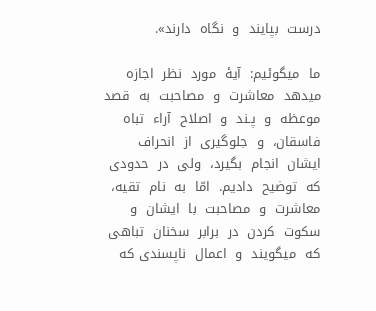درست  بپایند  و  نگاه  دارند».

ما  میگوئیم:  آیۀ  مورد  نظر  اجازه  میدهد  معاشرت  و  مصاحبت  به  قصد  موعظه  و  پـند  و  اصلاح  آراء  تباه  فاسقان،  و  جلوگیری  از  انحراف  ایشان  انجام  بگیرد،  ولی  در  حدودی که  توضیح  دادیم.  امّا  به  نام  تقیه،  معاشرت  و  مصاحبت  با  ایشان  و  سکوت  کردن  در  برابر  سخنان  تباهی  که  میگویند  و  اعمال  ناپسندی که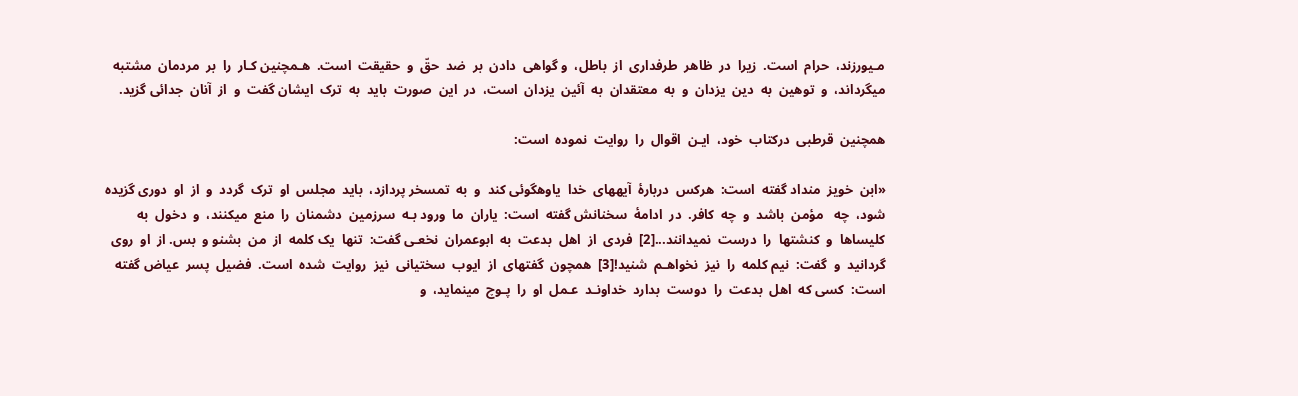مـیورزند،  حرام  است.  زیرا  در  ظاهر  طرفداری  از  باطل،  و گواهی  دادن  بر  ضد  حقّ  و  حقیقت  است.  هـمچنین کـار  را  بر  مردمان  مشتبه  میگرداند،  و  توهین  به  دین  یزدان  و  به  معتقدان  به  آئین  یزدان  است،  در  این  صورت  باید  به  ترک  ایشان گفت  و  از  آنان  جدائی گزید.

همچنین  قرطبی  درکتاب  خود،  ایـن  اقوال  را  روایت  نموده  است‌:

«ابن  خویز  منداد گفته  است:  هرکس  دربارۀ  آیههای  خدا  یاوهگوئی کند  و  به  تمسخر پردازد،  باید  مجلس  او  ترک  گردد  و  از  او  دوری گزیده  شود،  چه   مؤمن  باشد  و  چه  کافر.  در  ادامۀ  سخنانش گفته  است:  یاران  ما  ورود بـه  سرزمین  دشمنان  را  منع  میکنند،  و  دخول  به کلیساها  و  کنشتها  را  درست  نمیدانند...[2]  فردی  از  اهل  بدعت  به  ابوعمران  نخعـی گفت:  تنها  یک کلمه  از  من  بشنو و  بس. از  او  روی گردانید  و  گفت:  نیم کلمه  را  نیز  نخواهـم  شنید![3]  همچون  گفتهای  از  ایوب  سختیانی  نیز  روایت  شده  است.  فضیل  پسر  عیاض گفته  است:  کسی که  اهل  بدعت  را  دوست  بدارد  خداونـد  عـمل  او  را  پـوچ  مینماید،  و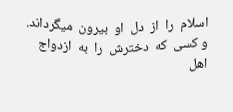اسلام  را  از  دل  او  بیرون  میگرداند.  و کسی  که  دخترش  را  به  ازدواج  اهل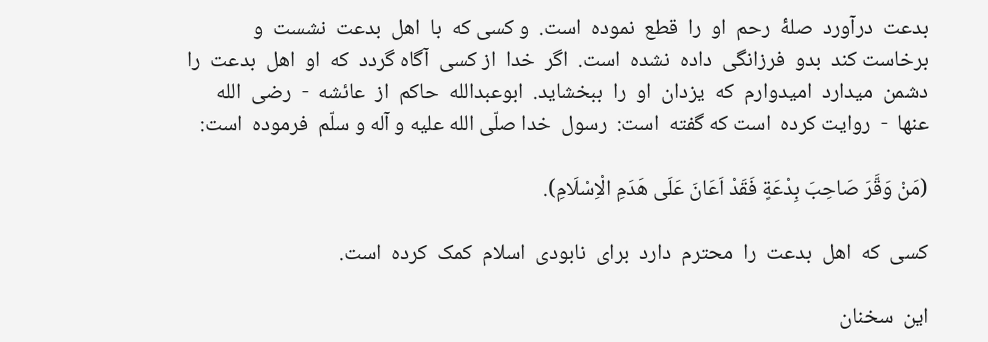بدعت  درآورد  صلۀ  رحم  او  را  قطع  نموده  است.  و کسی که  با  اهل  بدعت  نشست  و  برخاست کند  بدو  فرزانگی  داده  نشده  است.  اگر  خدا  از کسی  آگاه گردد  که  او  اهل  بدعت  را  دشمن  میدارد  امیدوارم  که  یزدان  او  را  ببخشاید.  ابوعبدالله  حاکم  از  عائشه  -  رضی  الله  عنها  -  روایت کرده  است که گفته  است:  رسول  خدا صلّی الله علیه و آله و سلّم  فرموده  است‌:

(مَنْ وَقَّرَ صَاحِبَ بِدْعَةٍ فَقَدْ اَعَانَ عَلَی هَدَمِ الْاِسْلَامِ).

کسی  که  اهل  بدعت  را  محترم  دارد  برای  نابودی  اسلام  کمک  کرده  است‌.

این  سخنان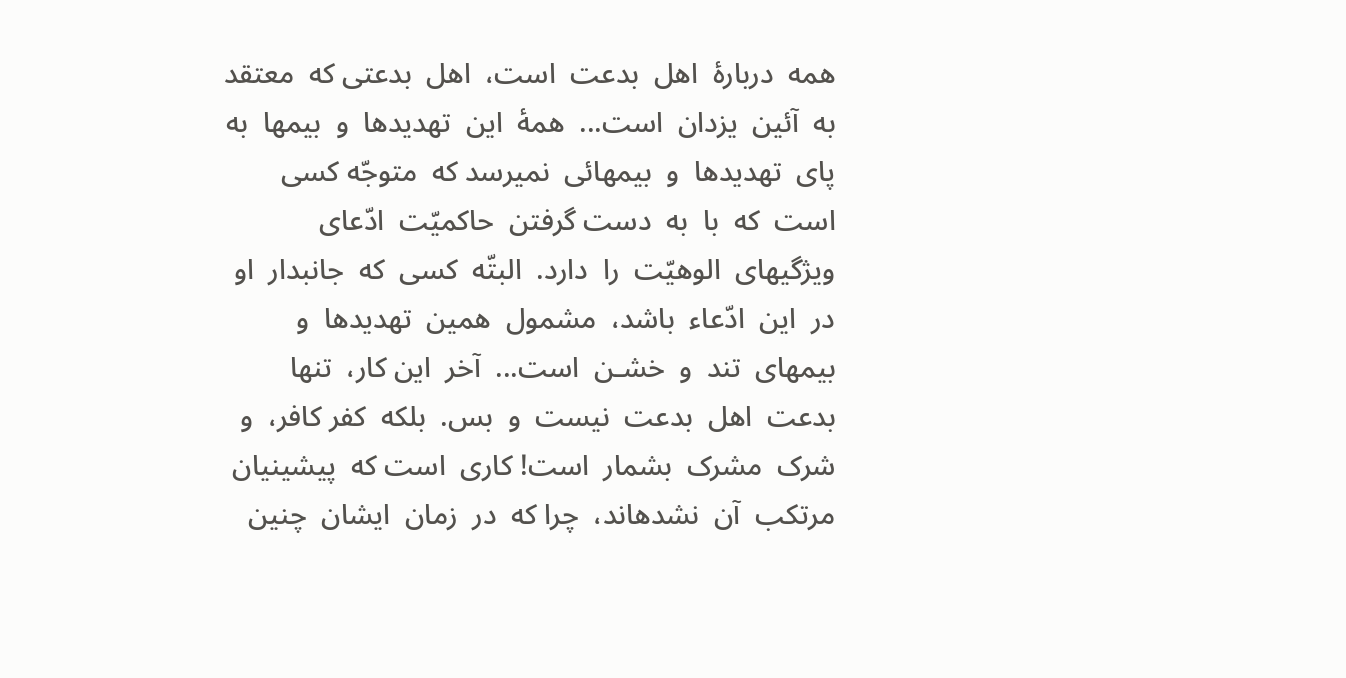همه  دربارۀ  اهل  بدعت  است،  اهل  بدعتی که  معتقد  به  آئین  یزدان  است...  همۀ  این  تهدیدها  و  بیمها  به  پای  تهدیدها  و  بیمهائی  نمیرسد که  متوجّه کسی  است  که  با  به  دست گرفتن  حاکمیّت  ادّعای  ویژگیهای  الوهیّت  را  دارد.  البتّه  کسی  که  جانبدار  او  در  این  ادّعاء  باشد،  مشمول  همین  تهدیدها  و  بیمهای  تند  و  خشـن  است...  آخر  این کار،  تنها  بدعت  اهل  بدعت  نیست  و  بس.  بلکه  کفر کافر،  و  شرک  مشرک  بشمار  است! کاری  است که  پیشینیان  مرتکب  آن  نشدهاند،  چرا که  در  زمان  ایشان  چنین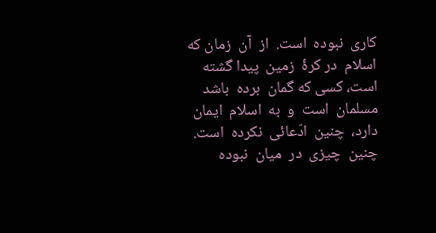کاری  نبوده  است.  از  آن  زمان که  اسلام  در کرۀ  زمین  پیدا گشته  است، کسی که گمان  برده  باشد  مسلمان  است  و  به  اسلام  ایمان  دارد،  چنین  ادّعائی  نکرده  است.  چنین  چیزی  در  میان  نبوده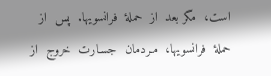است،  مگر بعد  از  حملۀ  فرانسویها.  پس  از  حملۀ  فرانسویها،  مـردمان  جسـارت  خروج  از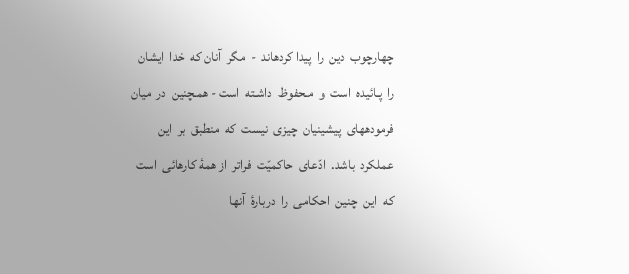چهارچوب  دین  را  پیدا کردهاند  -  مگر  آنان که  خدا  ایشان  را  پـائیده  است  و  مـحفوظ  داشـته  است - همـچنین  در  میان  فرمودههای  پیشینیان  چیزی  نیست  که  منطبق  بر  این  عملکرد  باشد.  ادّعای  حاکمیّت  فراتر  از همۀ کارهائی  است که  این  چنین  احکامی  را  دربارۀ  آنها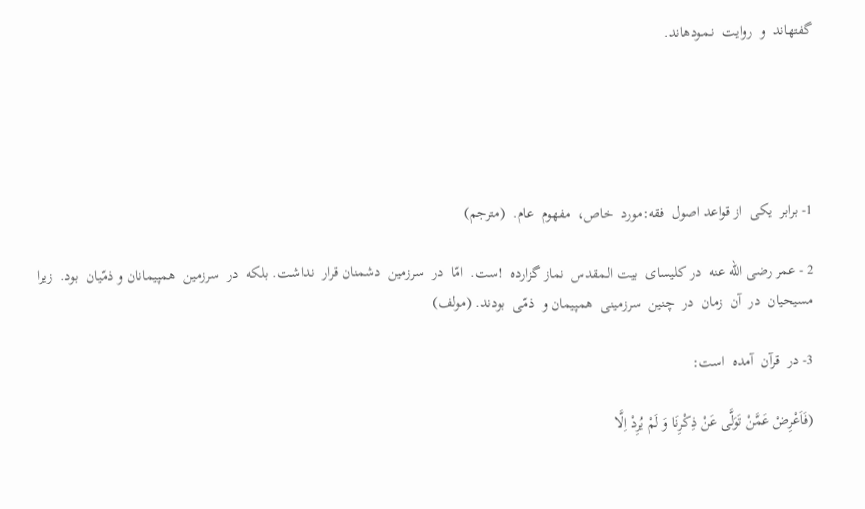گفتهاند  و  روایت  نـمـودهاند.





1- برابر  یکی  از قواعد اصول  فقه:مورد  خاص،  مفهوم  عام.  (مترجم)

2 - عمر رضی الله عنه  در کلیسای  بیت الـمقدس  نماز گزارده  !ست.  امّا  در  سرزمین  دشمنان قرار  نداشـت. بلکه  در  سرزمین  همپیمانان و ذمّیان  بود.  زیرا  مسیحیان  در  آن  زمان  در  چنین  سرزمینی  همپیمان و  ذمّی  بودند. (مولف)

3- در  قرآن  آمده  است‌:

(فَاَعْرِضْ عَمَّنْ تَوَلَّی عَنْ ذِکْرِنَا وَ لَمْ یُرِدْ اِلَّا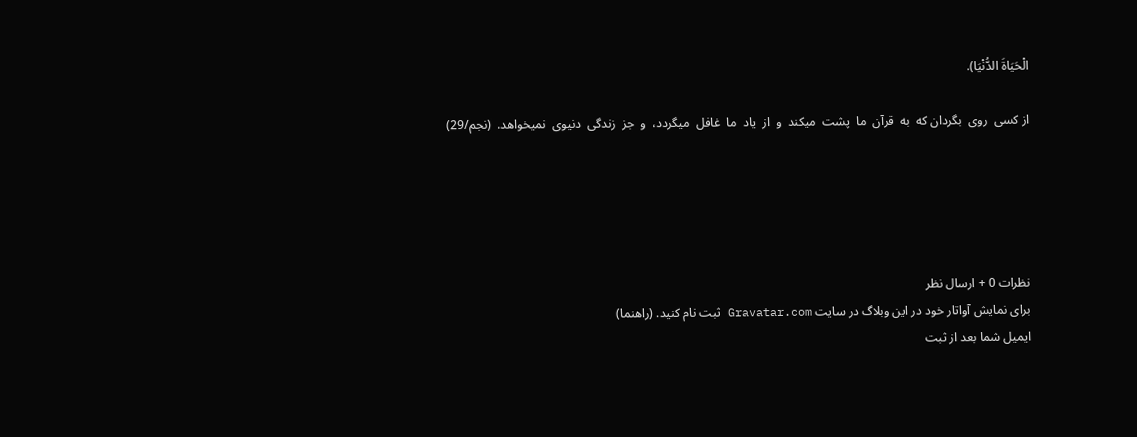الْحَیَاةَ الدُّنْیَا).

از کسی  روی  بگردان که  به  قرآن  ما  پشت  میکند  و  از  یاد  ما  غافل  میگردد،  و  جز  زندگی  دنیوی  نمیخواهد.  (نجم/29)





نظرات 0 + ارسال نظر
برای نمایش آواتار خود در این وبلاگ در سایت Gravatar.com ثبت نام کنید. (راهنما)
ایمیل شما بعد از ثبت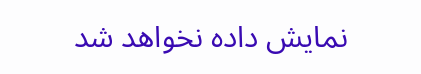نمایش داده نخواهد شد